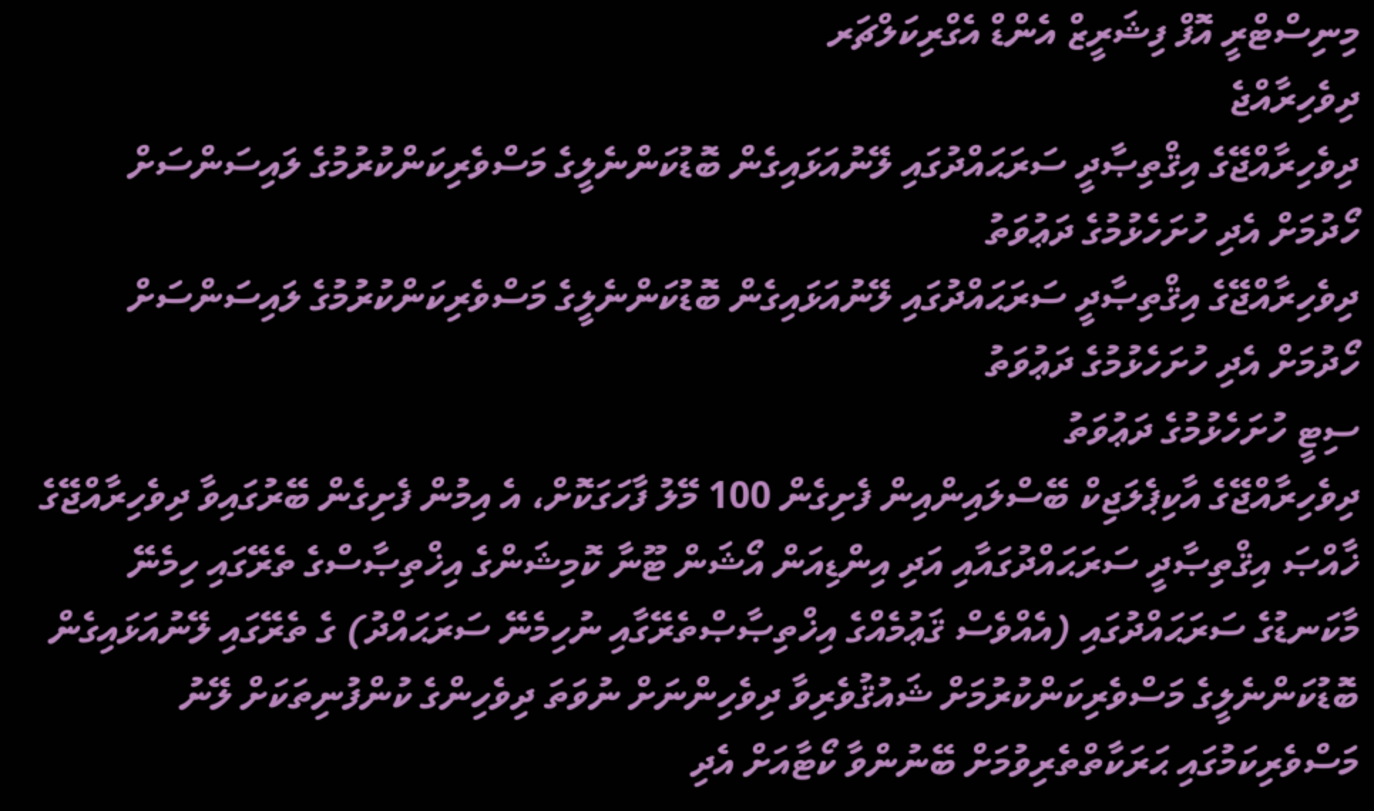މިނިސްޓްރީ އޮފް ފިޝަރީޒް އެންޑް އެގްރިކަލްޗަރ
ދިވެހިރާއްޖެ
ދިވެހިރާއްޖޭގެ އިޤްތިޞާދީ ސަރަޙައްދުގައި ލޭނުއަޅައިގެން ބޮޑުކަންނެލީގެ މަސްވެރިކަންކުރުމުގެ ލައިސަންސަށް ހޯދުމަށް އެދި ހުށަހެޅުމުގެ ދަޢުވަތު
ދިވެހިރާއްޖޭގެ އިޤްތިޞާދީ ސަރަޙައްދުގައި ލޭނުއަޅައިގެން ބޮޑުކަންނެލީގެ މަސްވެރިކަންކުރުމުގެ ލައިސަންސަށް ހޯދުމަށް އެދި ހުށަހެޅުމުގެ ދަޢުވަތު
ސިޓީ ހުށަހެޅުމުގެ ދަޢުވަތު
ދިވެހިރާއްޖޭގެ އާކިޕެލަޖިކް ބޭސްލައިންއިން ފެށިގެން 100 މޭލު ފާހަގަކޮށް، އެ އިމުން ފެށިގެން ބޭރުގައިވާ ދިވެހިރާއްޖޭގެ  ޚާއްޞަ އިޤްތިޞާދީ ސަރަޙައްދުގައާއި އަދި އިންޑިއަން އޯޝަން ޓޫނާ ކޮމިޝަންގެ އިޚްތިޞާސްގެ ތެރޭގައި ހިމެނޭ މާކަނޑުގެ ސަރަޙައްދުގައި (އެއްވެސް ޤަޢުމެއްގެ އިޚްތިޞާޞްތެރޭގާއި ނުހިމެނޭ ސަރަޙައްދު) ގެ ތެރޭގައި ލޭނުއަޅައިގެން ބޮޑުކަންނެލީގެ މަސްވެރިކަންކުރުމަށް ޝައުޤުވެރިވާ ދިވެހިންނަށް ނުވަތަ ދިވެހިންގެ ކުންފުނިތަކަށް ލޭނު މަސްވެރިކަމުގައި ޙަރަކާތްތެރިވުމަށް ބޭނުންވާ ކޯޓާއަށް އެދި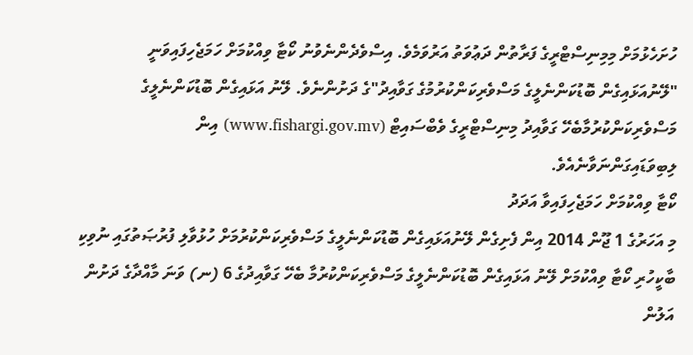ހުށަހެޅުމަށް މިމިނިސްޓްރީގެ ފަރާތުން ދަޢުވަތު އަރުވަމެވެ. އިސްވެދެންނެވުނު ކޯޓާ ވިއްކުމަށް ހަމަޖެހިފައިވަނީ "ލޭނުއަޅައިގެން ބޮޑުކަންނެލީގެ މަސްވެރިކަންކުރުމުގެ ގަވާއިދު"ގެ ދަށުންނެވެ. ލޭނު އަޅައިގެން ބޮޑުކަންނެލީގެ މަސްވެރިކަންކުރުމާބެހޭ ގަވާއިދު މިނިސްޓްރީގެ ވެބްސައިޓް (www.fishargi.gov.mv) އިން ލިބިވަޑައިގަންނަވާނެއެވެ.
ކޯޓާ ވިއްކުމަށް ހަމަޖެހިފައިވާ އަދަދު
މި އަހަރުގެ 1 ޖޫން 2014 އިން ފެށިގެން ލޭނުއަޅައިގެން ބޮޑުކަންނެލީގެ މަސްވެރިކަންކުރުމަށް ހުޅުވާލި ފުރުޞަތުގައި ނުވިކި ބާކީހުރި ކޯޓާ ވިއްކުމަށް ލޭނު އަޅައިގެން ބޮޑުކަންނެލީގެ މަސްވެރިކަންކުރުމާ ބެހޭ ގަވާއިދުގެ 6 (ނ) ވަނަ މާއްދާގެ ދަށުން އަލުން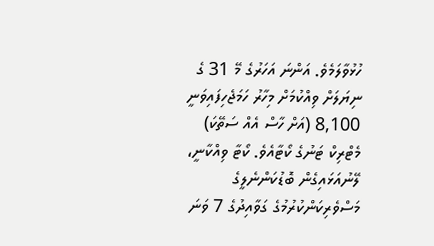ހުޅުވާލަމެވެ. އަންނަ އަހަރުގެ މޭ 31 ގެ ނިޔަލަށް ވިއްކުމަށް މިހާރު ހަމަޖެހިފައިވަނީ 8,100 (އަށް ހާސް އެއް ސަތޭކަ) މެޓްރިކް ޓަނުގެ ކޯޓާއެވެ. ކޯޓާ ވިއްކާނީ، ލޭނުއަޅައިގެން ބޮޑުކަންނެލީގެ މަސްވެރިކަންކުރުމުގެ ގަވާއިދުގެ 7 ވަނަ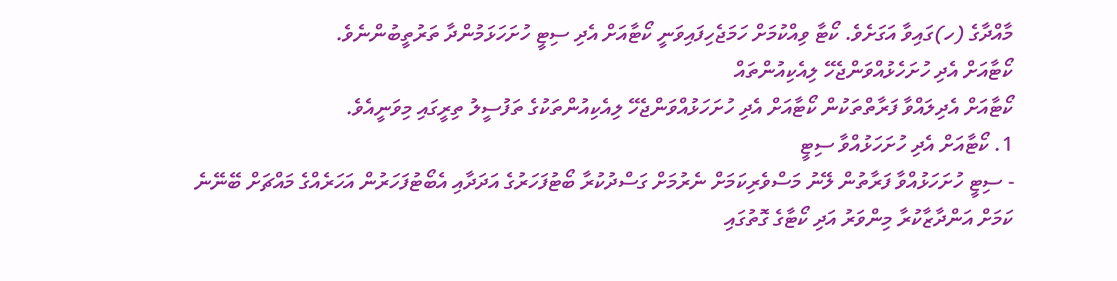މާއްދާގެ (ހ)ގައިވާ އަގަށެވެ. ކޯޓާ ވިއްކުމަށް ހަމަޖެހިފައިވަނީ ކޯޓާއަށް އެދި ސިޓީ ހުށަހަޅަމުންދާ ތަރުތީބުންނެވެ.
ކޯޓާއަށް އެދި ހުށަހެޅުއްވަންޖެހޭ ލިއެކިއުންތައް
ކޯޓާއަށް އެދިލައްވާ ފަރާތްތަކުން ކޯޓާއަށް އެދި ހުށަހަޅުއްވަންޖެހޭ ލިއެކިއުންތަކުގެ ތަފުސީލު ތިރީގައި މިވަނީއެވެ.
1. ކޯޓާއަށް އެދި ހުށަހަޅުއްވާ ސިޓީ
- ސިޓީ ހުށަހަޅުއްވާ ފަރާތުން ލޭނު މަސްވެރިކަމަށް ނެރުމަށް ގަސްދުކުރާ ބޯޓުފަހަރުގެ އަދަދާއި އެބޯޓުފަހަރުން އަހަރެއްގެ މައްޗަށް ބޭނޭނެ ކަމަށް އަންދާޒާކުރާ މިންވަރު އަދި ކޯޓާގެ ގޮތުގައި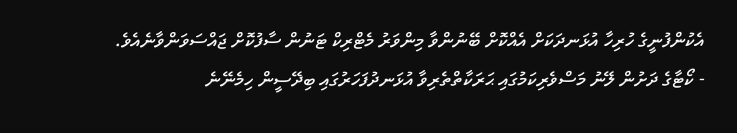އެކުންފުނީގެ ހުރިހާ އުޅަނދަކަށް އެއްކޮށް ބޭނުންވާ މިންވަރު މެޓްރިކް ޓަނުން ސާފުކޮށް ޖައްސަވަންވާނެއެވެ.
- ކޯޓާގެ ދަށުން ލޭނު މަސްވެރިކަމުގައި ޙަރަކާތްތެރިވާ އުޅަނދުފަހަރުގައި ބިދޭސީން ހިމެނޭނެ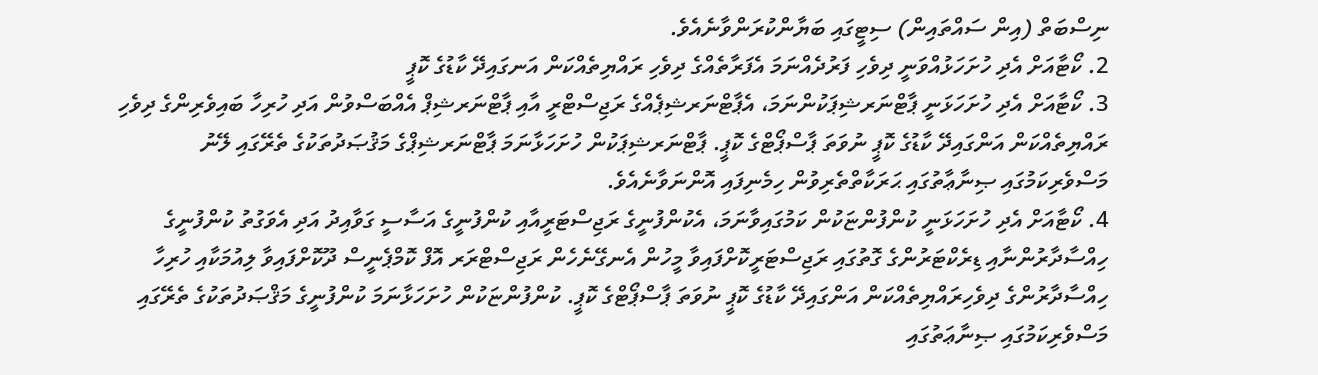ނިސްބަތް (އިން ސައްތައިން) ސިޓީގައި ބަޔާންކުރަންވާނެއެވެ.
2. ކޯޓާއަށް އެދި ހުށަހަޅުއްވަނީ ދިވެހި ފަރުދެއްނަމަ އެފަރާތެއްގެ ދިވެހި ރައްޔިތެއްކަން އަނގައިދޭ ކާޑުގެ ކޮޕީ
3. ކޯޓާއަށް އެދި ހުށަހަޅަނީ ޕާޓްނަރޝިޕަކުންނަމަ، އެޕާޓްނަރޝިޕެއްގެ ރަޖިސްޓްރީ އާއި ޕާޓްނަރޝިޕް އެއްބަސްވުން އަދި ހުރިހާ ބައިވެރިންގެ ދިވެހި ރައްޔިތެއްކަން އަންގައިދޭ ކާޑުގެ ކޮޕީ ނުވަތަ ޕާސްޕޯޓްގެ ކޮޕީ. ޕާޓްނަރޝިޕަކުން ހުށަހަޅާނަމަ ޕާޓްނަރޝިޕްގެ މަޤުޞަދުތަކުގެ ތެރޭގައި ލޭނު މަސްވެރިކަމުގައި ޞިނާޢާތުގައި ޙަރަކާތްތެރިވުން ހިމެނިފައި އޮންނަވާނެއެވެ.
4. ކޯޓާއަށް އެދި ހުށަހަޅަނީ ކުންފުންޏަކުން ކަމުގައިވާނަމަ، އެކުންފުނީގެ ރަޖިސްޓަރީއާއި ކުންފުނީގެ އަސާސީ ގަވާއިދު އަދި އެވަގުތު ކުންފުނީގެ ހިއްސާދާރުންނާއި ޑިރެކްޓަރުންގެ ގޮތުގައި ރަޖިސްޓަރީކޮށްފައިވާ މީހުން އެނގޭނެހެން ރަޖިސްޓްރަރ އޮފް ކޮމްޕެނީސް ދޫކޮށްފައިވާ ލިއުމަކާއި ހުރިހާ ހިއްސާދާރުންގެ ދިވެހިރައްޔިތެއްކަން އަންގައިދޭ ކާޑުގެ ކޮޕީ ނުވަތަ ޕާސްޕޯޓްގެ ކޮޕީ. ކުންފުންޏަކުން ހުށަހަޅާނަމަ ކުންފުނީގެ މަޤްޞަދުތަކުގެ ތެރޭގައި މަސްވެރިކަމުގައި ޞިނާޢަތުގައި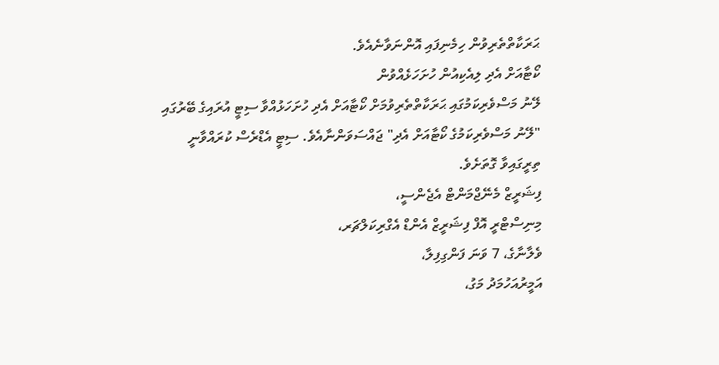ޙަރަކާތްތެރިވުން ހިމެނިފައި އޮންނަވާނެއެވެ.
ކޯޓާއަށް އެދި ލިއެކިއުން ހުށަހަޅެއްވުން
ލޭނު މަސްވެރިކަމުގައި ޙަރަކާތްތެރިވުމަށް ކޯޓާއަށް އެދި ހުށަހަޅުއްވާ ސިޓީ އުރައިގެ ބޭރުގައި "ލޭނު މަސްވެރިކަމުގެ ކޯޓާއަށް އެދި" ޖައްސަވަންނާއެވެ. ސިޓީ އެޑްރެސް ކުރައްވާނީ ތިރީގައިވާ ގޮތަށެވެ.
ފިޝަރީޒް މެނޭޖްމަންޓް އެޖެންސީ،
މިނިސްޓްރީ އޮފް ފިޝަރީޒް އެންޑް އެގްރިކަލްޗަރ،
ވެލާނާގެ، 7 ވަނަ ފަންގިފިލާ،
އަމީރުއަހުމަދު މަގު،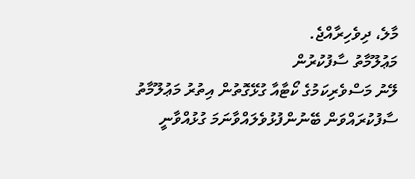މާލެ، ދިވެހިރާއްޖެ.
މަޢުލޫމާތު ސާފުކުރުން
ލޭނު މަސްވެރިކަމުގެ ކޯޓާއާ ގުޅޭގޮތުން އިތުރު މަޢުލޫމާތު ސާފުކުރައްވަން ބޭނުންފުޅުވެލައްވާނަމަ ގުޅުއްވާނީ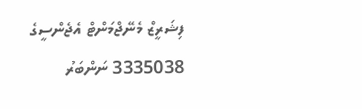ފިޝަރީޒް މެނޭޖްމަންޓް އެޖެންސީގެ 3335038 ނަންބަރު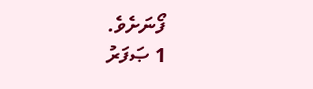ފޯނަށެވެ.
1 ޞަފަރު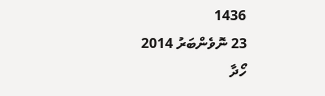1436
23 ނޮވެންބަރު 2014
ހޯދާ